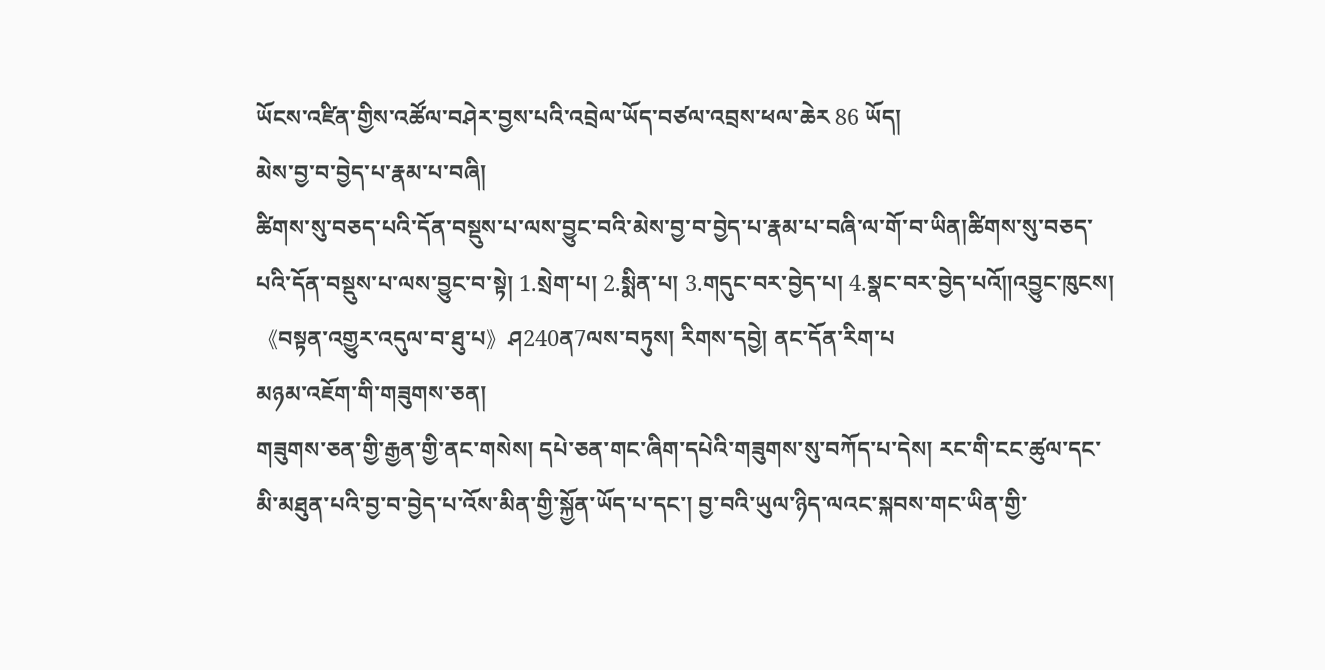ཡོངས་འཛིན་གྱིས་འཚོལ་བཤེར་བྱས་པའི་འབྲེལ་ཡོད་བཙལ་འབྲས་ཕལ་ཆེར 86 ཡོད།
མེས་བྱ་བ་བྱེད་པ་རྣམ་པ་བཞི།
ཚིགས་སུ་བཅད་པའི་དོན་བསྡུས་པ་ལས་བྱུང་བའི་མེས་བྱ་བ་བྱེད་པ་རྣམ་པ་བཞི་ལ་གོ་བ་ཡིན།ཚིགས་སུ་བཅད་པའི་དོན་བསྡུས་པ་ལས་བྱུང་བ་སྟེ། 1.སྲེག་པ། 2.སྨིན་པ། 3.གདུང་བར་བྱེད་པ། 4.སྣང་བར་བྱེད་པའོ༎འབྱུང་ཁུངས། 《བསྟན་འགྱུར་འདུལ་བ་ཐུ་པ》ཤ240ན7ལས་བཏུས། རིགས་དབྱེ། ནང་དོན་རིག་པ
མཉམ་འཇོག་གི་གཟུགས་ཅན།
གཟུགས་ཅན་གྱི་རྒྱན་གྱི་ནང་གསེས། དཔེ་ཅན་གང་ཞིག་དཔེའི་གཟུགས་སུ་བཀོད་པ་དེས། རང་གི་ངང་ཚུལ་དང་མི་མཐུན་པའི་བྱ་བ་བྱེད་པ་འོས་མིན་གྱི་སྐྱོན་ཡོད་པ་དང་། བྱ་བའི་ཡུལ་ཉིད་ལའང་སྐབས་གང་ཡིན་གྱི་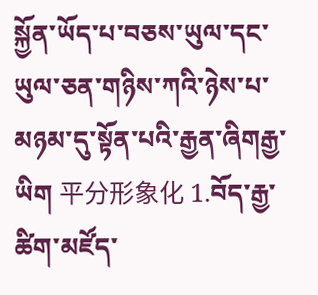སྐྱོན་ཡོད་པ་བཅས་ཡུལ་དང་ཡུལ་ཅན་གཉིས་ཀའི་ཉེས་པ་མཉམ་དུ་སྟོན་པའི་རྒྱན་ཞིགརྒྱ་ཡིག 平分形象化 1.བོད་རྒྱ་ཚིག་མཛོད་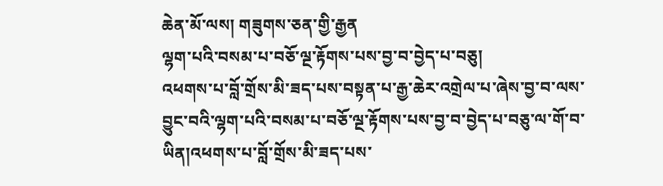ཆེན་མོ་ལས། གཟུགས་ཅན་གྱི་རྒྱན
ལྷག་པའི་བསམ་པ་བཅོ་ལྔ་རྟོགས་པས་བྱ་བ་བྱེད་པ་བཅུ།
འཕགས་པ་བློ་གྲོས་མི་ཟད་པས་བསྟན་པ་རྒྱ་ཆེར་འགྲེལ་པ་ཞེས་བྱ་བ་ལས་བྱུང་བའི་ལྷག་པའི་བསམ་པ་བཅོ་ལྔ་རྟོགས་པས་བྱ་བ་བྱེད་པ་བཅུ་ལ་གོ་བ་ཡིན།འཕགས་པ་བློ་གྲོས་མི་ཟད་པས་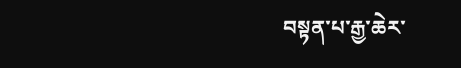བསྟན་པ་རྒྱ་ཆེར་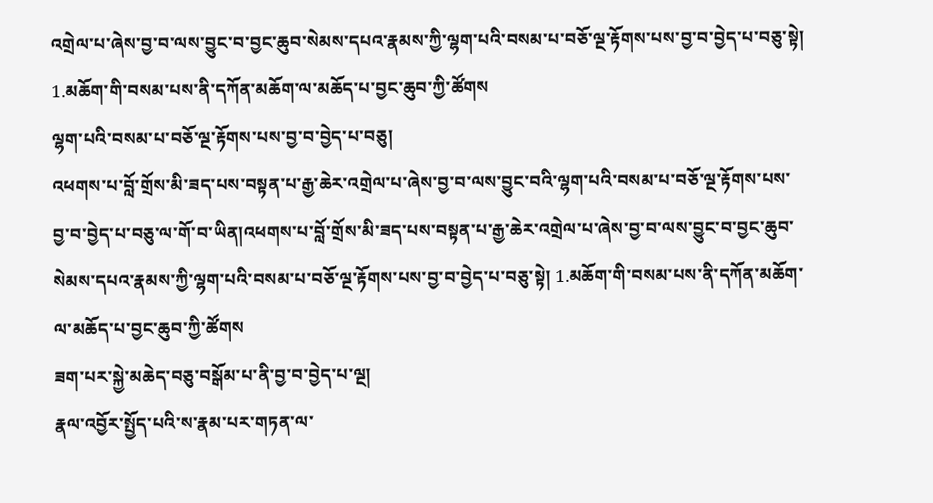འགྲེལ་པ་ཞེས་བྱ་བ་ལས་བྱུང་བ་བྱང་ཆུབ་སེམས་དཔའ་རྣམས་ཀྱི་ལྷག་པའི་བསམ་པ་བཅོ་ལྔ་རྟོགས་པས་བྱ་བ་བྱེད་པ་བཅུ་སྟེ། 1.མཆོག་གི་བསམ་པས་ནི་དཀོན་མཆོག་ལ་མཆོད་པ་བྱང་ཆུབ་ཀྱི་ཚོགས
ལྷག་པའི་བསམ་པ་བཅོ་ལྔ་རྟོགས་པས་བྱ་བ་བྱེད་པ་བཅུ།
འཕགས་པ་བློ་གྲོས་མི་ཟད་པས་བསྟན་པ་རྒྱ་ཆེར་འགྲེལ་པ་ཞེས་བྱ་བ་ལས་བྱུང་བའི་ལྷག་པའི་བསམ་པ་བཅོ་ལྔ་རྟོགས་པས་བྱ་བ་བྱེད་པ་བཅུ་ལ་གོ་བ་ཡིན།འཕགས་པ་བློ་གྲོས་མི་ཟད་པས་བསྟན་པ་རྒྱ་ཆེར་འགྲེལ་པ་ཞེས་བྱ་བ་ལས་བྱུང་བ་བྱང་ཆུབ་སེམས་དཔའ་རྣམས་ཀྱི་ལྷག་པའི་བསམ་པ་བཅོ་ལྔ་རྟོགས་པས་བྱ་བ་བྱེད་པ་བཅུ་སྟེ། 1.མཆོག་གི་བསམ་པས་ནི་དཀོན་མཆོག་ལ་མཆོད་པ་བྱང་ཆུབ་ཀྱི་ཚོགས
ཟག་པར་སྐྱེ་མཆེད་བཅུ་བསྒོམ་པ་ནི་བྱ་བ་བྱེད་པ་ལྔ།
རྣལ་འབྱོར་སྤྱོད་པའི་ས་རྣམ་པར་གཏན་ལ་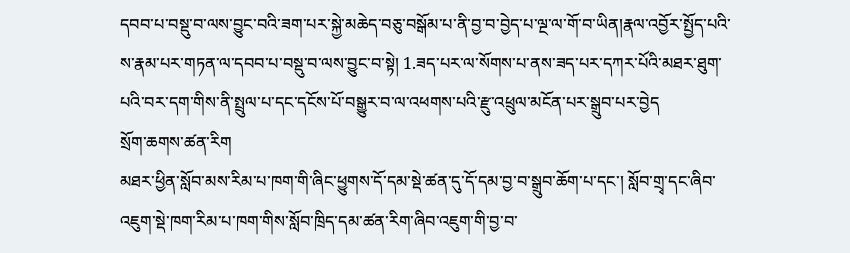དབབ་པ་བསྡུ་བ་ལས་བྱུང་བའི་ཟག་པར་སྐྱེ་མཆེད་བཅུ་བསྒོམ་པ་ནི་བྱ་བ་བྱེད་པ་ལྔ་ལ་གོ་བ་ཡིན།རྣལ་འབྱོར་སྤྱོད་པའི་ས་རྣམ་པར་གཏན་ལ་དབབ་པ་བསྡུ་བ་ལས་བྱུང་བ་སྟེ། 1.ཟད་པར་ལ་སོགས་པ་ནས་ཟད་པར་དཀར་པོའི་མཐར་ཐུག་པའི་བར་དག་གིས་ནི་སྤྲུལ་པ་དང་དངོས་པོ་བསྒྱུར་བ་ལ་འཕགས་པའི་རྫུ་འཕྲུལ་མངོན་པར་སྒྲུབ་པར་བྱེད
སྲོག་ཆགས་ཚན་རིག
མཐར་ཕྱིན་སློབ་མས་རིམ་པ་ཁག་གི་ཞིང་ཕྱུགས་དོ་དམ་སྡེ་ཚན་དུ་དོ་དམ་བྱ་བ་སྒྲུབ་ཆོག་པ་དང་། སློབ་གྲྭ་དང་ཞིབ་འཇུག་སྡེ་ཁག་རིམ་པ་ཁག་གིས་སློབ་ཁྲིད་དམ་ཚན་རིག་ཞིབ་འཇུག་གི་བྱ་བ་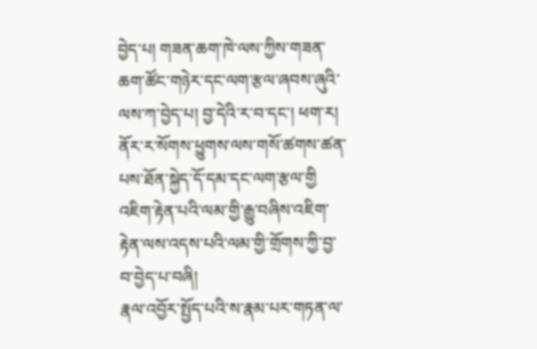བྱེད་པ། གཟན་ཆག་ཁེ་ལས་ཀྱིས་གཟན་ཆག་ཚོང་གཉེར་དང་ལག་རྩལ་ཞབས་ཞུའི་ལས་ཀ་བྱེད་པ། བྱ་དེའི་ར་བ་དང་། ཕག་ར། ནོར་ར་སོགས་ཕྱུགས་ལས་གསོ་ཚགས་ཚན་པས་ཐོན་སྐྱེད་དོ་དམ་དང་ལག་རྩལ་གྱི
འཇིག་རྟེན་པའི་ལམ་གྱི་རྒྱུ་བཞིས་འཇིག་རྟེན་ལས་འདས་པའི་ལམ་གྱི་གྲོགས་ཀྱི་བྱ་བ་བྱེད་པ་བཞི།
རྣལ་འབྱོར་སྤྱོད་པའི་ས་རྣམ་པར་གཏན་ལ་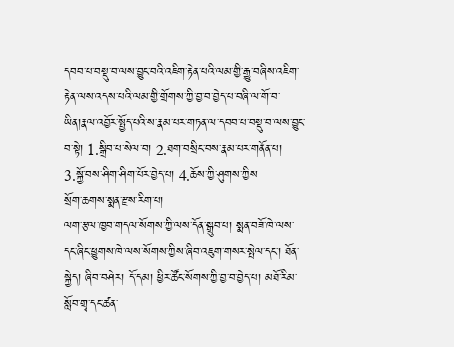དབབ་པ་བསྡུ་བ་ལས་བྱུང་བའི་འཇིག་རྟེན་པའི་ལམ་གྱི་རྒྱུ་བཞིས་འཇིག་རྟེན་ལས་འདས་པའི་ལམ་གྱི་གྲོགས་ཀྱི་བྱ་བ་བྱེད་པ་བཞི་ལ་གོ་བ་ཡིན།རྣལ་འབྱོར་སྤྱོད་པའི་ས་རྣམ་པར་གཏན་ལ་དབབ་པ་བསྡུ་བ་ལས་བྱུང་བ་སྟེ། 1.སྒྲིབ་པ་སེལ་བ། 2.ཐག་བསྲིང་བས་རྣམ་པར་གནོན་པ། 3.སྐྱོ་བས་ཤིག་ཤིག་པོར་བྱེད་པ། 4.ཆོས་ཀྱི་ཤུགས་ཀྱིས
སྲོག་ཆགས་སྨན་རྫས་རིག་པ།
ལག་རྩལ་ཁྱབ་གདལ་སོགས་ཀྱི་ལས་དོན་སྒྲུབ་པ། སྨན་བཟོ་ཁེ་ལས་དང་ཞིང་ཕྱུགས་ཁེ་ལས་སོགས་ཀྱིས་ཞིབ་འཇུག་གསར་སྤེལ་དང་། ཐོན་སྐྱེད། ཞིབ་བཤེར། དོ་དམ། ཕྱིར་ཚོང་སོགས་ཀྱི་བྱ་བ་བྱེད་པ། མཐོ་རིམ་སློབ་གྲྭ་དང་ཚན་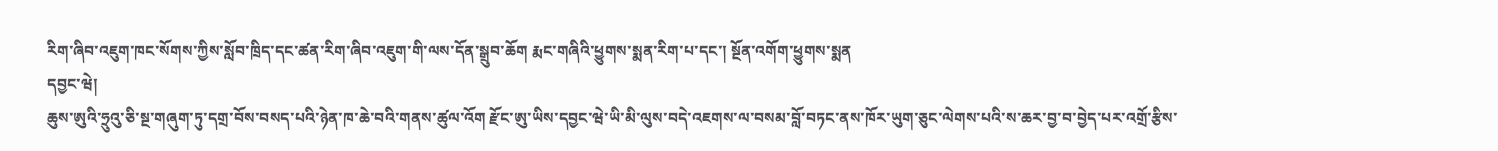རིག་ཞིབ་འཇུག་ཁང་སོགས་ཀྱིས་སློབ་ཁྲིད་དང་ཚན་རིག་ཞིབ་འཇུག་གི་ལས་དོན་སྒྲུབ་ཆོག རྨང་གཞིའི་ཕྱུགས་སྨན་རིག་པ་དང་། སྔོན་འགོག་ཕྱུགས་སྨན
དབྱང་ཝེ།
ཆུས་ཨུའི་ཧྲུའུ་ཅི་སྔ་གཞུག་ཏུ་དགྲ་བོས་བསད་པའི་ཉེན་ཁ་ཆེ་བའི་གནས་ཚུལ་འོག རྫོང་ཨུ་ཡིས་དབྱང་ཝེ་ཡི་མི་ལུས་བདེ་འཇགས་ལ་བསམ་བློ་བཏང་ནས་ཁོར་ཡུག་ཅུང་ལེགས་པའི་ས་ཆར་བྱ་བ་བྱེད་པར་འགྲོ་རྩིས་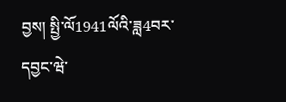བྱས། སྤྱི་ལོ1941ལོའི་ཟླ4བར་དབྱང་ཝེ་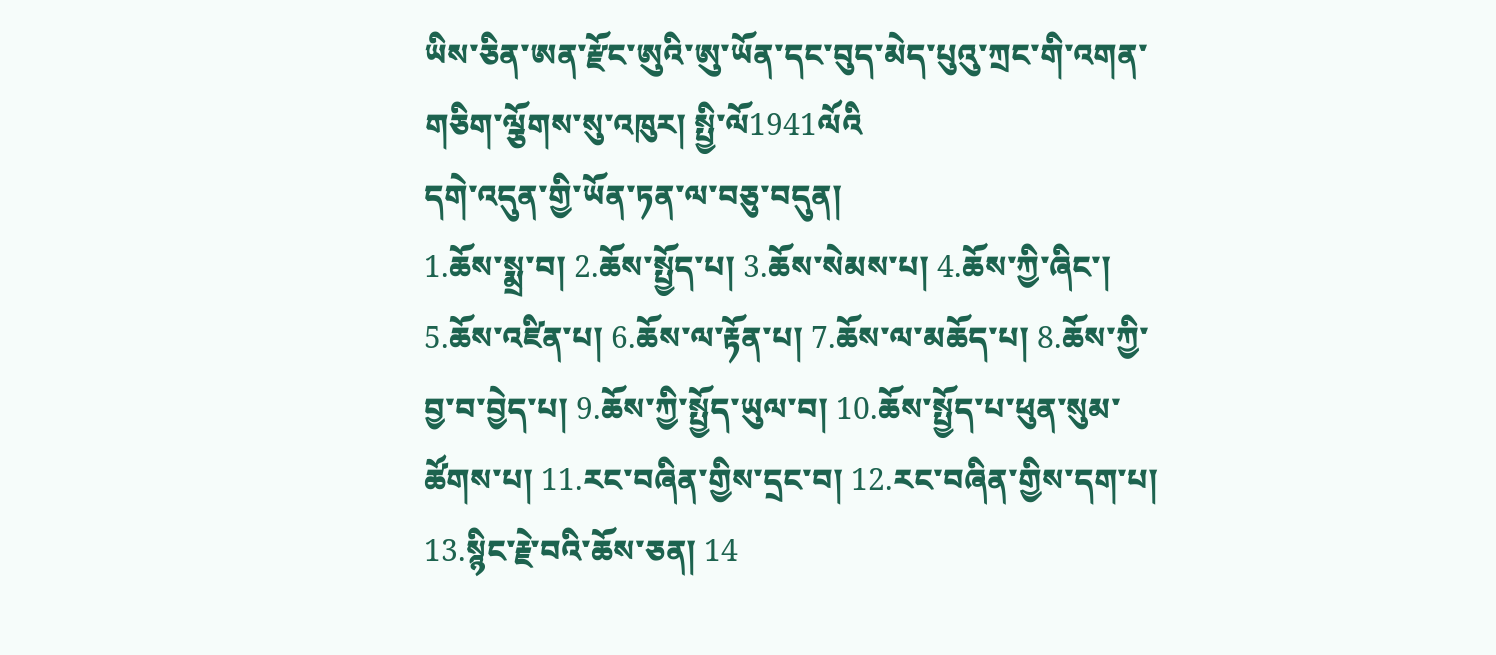ཡིས་ཅིན་ཨན་རྫོང་ཨུའི་ཨུ་ཡོན་དང་བུད་མེད་པུའུ་ཀྲང་གི་འགན་གཅིག་ལྕོགས་སུ་འཁུར། སྤྱི་ལོ1941ལོའི
དགེ་འདུན་གྱི་ཡོན་ཏན་ལ་བཅུ་བདུན།
1.ཆོས་སྨྲ་བ། 2.ཆོས་སྤྱོད་པ། 3.ཆོས་སེམས་པ། 4.ཆོས་ཀྱི་ཞིང་། 5.ཆོས་འཛིན་པ། 6.ཆོས་ལ་རྟོན་པ། 7.ཆོས་ལ་མཆོད་པ། 8.ཆོས་ཀྱི་བྱ་བ་བྱེད་པ། 9.ཆོས་ཀྱི་སྤྱོད་ཡུལ་བ། 10.ཆོས་སྤྱོད་པ་ཕུན་སུམ་ཚོགས་པ། 11.རང་བཞིན་གྱིས་དྲང་བ། 12.རང་བཞིན་གྱིས་དག་པ། 13.སྙིང་རྗེ་བའི་ཆོས་ཅན། 14